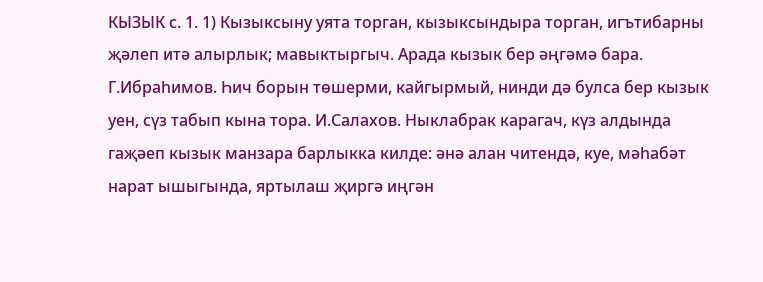КЫЗЫК с. 1. 1) Кызыксыну уята торган, кызыксындыра торган, игътибарны җәлеп итә алырлык; мавыктыргыч. Арада кызык бер әңгәмә бара. Г.Ибраһимов. Һич борын төшерми, кайгырмый, нинди дә булса бер кызык уен, сүз табып кына тора. И.Салахов. Ныклабрак карагач, күз алдында гаҗәеп кызык манзара барлыкка килде: әнә алан читендә, куе, мәһабәт нарат ышыгында, яртылаш җиргә иңгән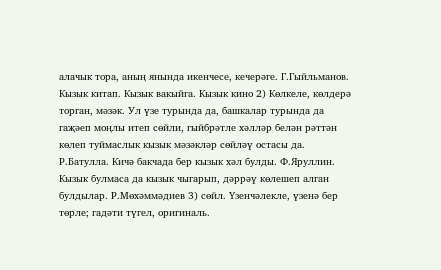алачык тора, аның янында икенчесе, кечерәге. Г.Гыйльманов. Кызык китап. Кызык вакыйга. Кызык кино 2) Көлкеле, көлдерә торган, мәзәк. Ул үзе турында да, башкалар турында да гаҗәеп моңлы итеп сөйли, гыйбрәтле хәлләр белән рәттән көлеп туймаслык кызык мәзәкләр сөйләү остасы да. Р.Батулла. Кичә бакчада бер кызык хәл булды. Ф.Яруллин. Кызык булмаса да кызык чыгарып, дәррәү көлешеп алган булдылар. Р.Мөхәммәдиев 3) сөйл. Үзенчәлекле, үзенә бер төрле; гадәти түгел, оригиналь.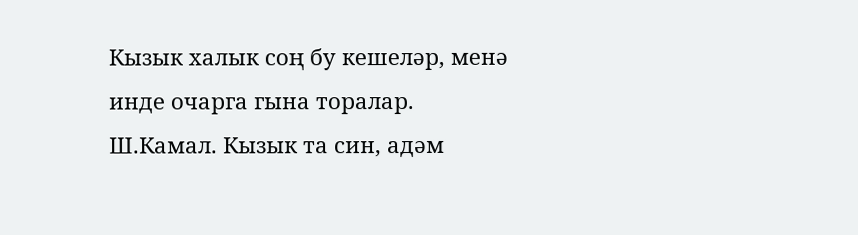Кызык халык соң бу кешеләр, менә инде очарга гына торалар. Ш.Камал. Кызык та син, адәм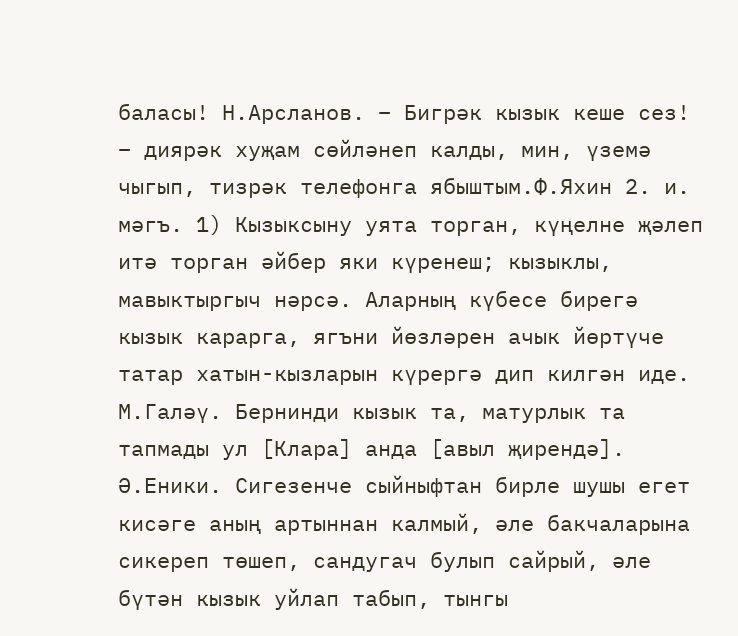баласы! Н.Арсланов. – Бигрәк кызык кеше сез! – диярәк хуҗам сөйләнеп калды, мин, үземә чыгып, тизрәк телефонга ябыштым.Ф.Яхин 2. и. мәгъ. 1) Кызыксыну уята торган, күңелне җәлеп итә торган әйбер яки күренеш; кызыклы, мавыктыргыч нәрсә. Аларның күбесе бирегә кызык карарга, ягъни йөзләрен ачык йөртүче татар хатын-кызларын күрергә дип килгән иде. М.Галәү. Бернинди кызык та, матурлык та тапмады ул [Клара] анда [авыл җирендә]. Ә.Еники. Сигезенче сыйныфтан бирле шушы егет кисәге аның артыннан калмый, әле бакчаларына сикереп төшеп, сандугач булып сайрый, әле бүтән кызык уйлап табып, тынгы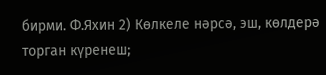бирми. Ф.Яхин 2) Көлкеле нәрсә, эш, көлдерә торган күренеш;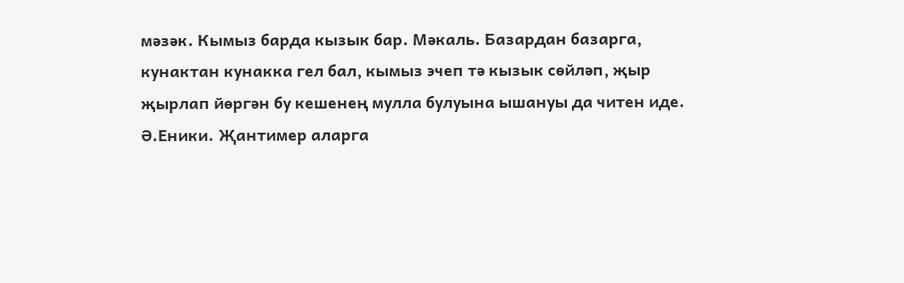мәзәк. Кымыз барда кызык бар. Мәкаль. Базардан базарга, кунактан кунакка гел бал, кымыз эчеп тә кызык сөйләп, җыр җырлап йөргән бу кешенең мулла булуына ышануы да читен иде. Ә.Еники. Җантимер аларга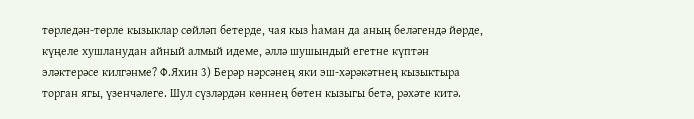төрледән-төрле кызыклар сөйләп бетерде, чая кыз һаман да аның беләгендә йөрде, күңеле хушланудан айный алмый идеме, әллә шушындый егетне күптән эләктерәсе килгәнме? Ф.Яхин 3) Берәр нәрсәнең яки эш-хәрәкәтнең кызыктыра торган ягы, үзенчәлеге. Шул сүзләрдән көннең бөтен кызыгы бетә, рәхәте китә.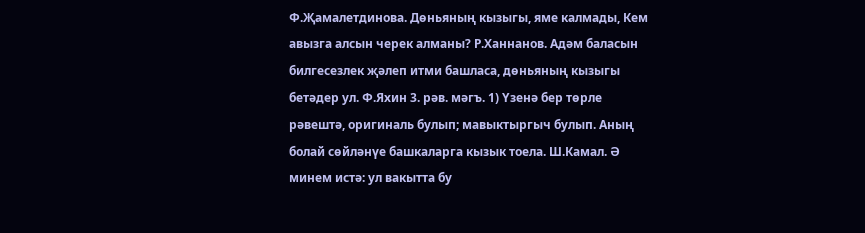Ф.Җамалетдинова. Дөньяның кызыгы, яме калмады, Кем авызга алсын черек алманы? Р.Ханнанов. Адәм баласын билгесезлек җәлеп итми башласа, дөньяның кызыгы бетәдер ул. Ф.Яхин 3. рәв. мәгъ. 1) Үзенә бер төрле рәвештә, оригиналь булып; мавыктыргыч булып. Аның болай сөйләнүе башкаларга кызык тоела. Ш.Камал. Ә минем истә: ул вакытта бу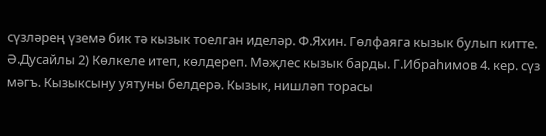сүзләрең үземә бик тә кызык тоелган иделәр. Ф.Яхин. Гөлфаяга кызык булып китте. Ә.Дусайлы 2) Көлкеле итеп, көлдереп. Мәҗлес кызык барды. Г.Ибраһимов 4. кер. сүз мәгъ. Кызыксыну уятуны белдерә. Кызык, нишләп торасы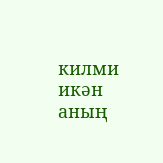килми икән аның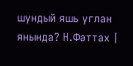шундый яшь углан янында? Н.Фәттах |